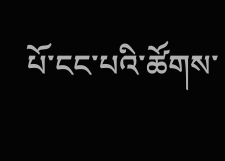པོ་ངང་པའི་ཚོགས་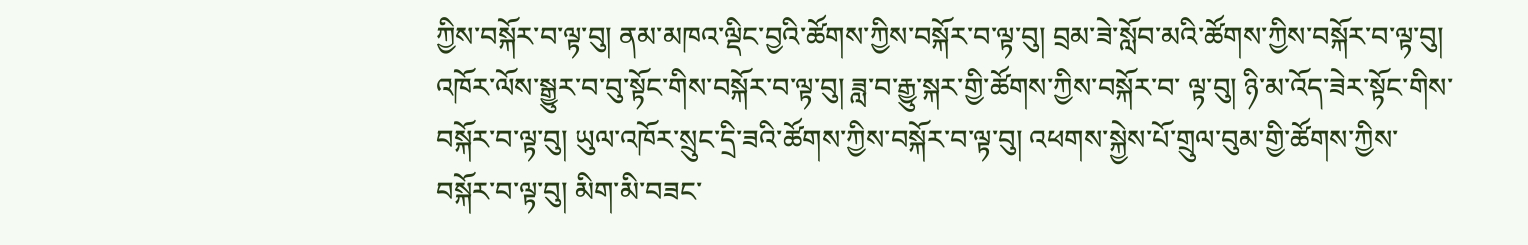ཀྱིས་བསྐོར་བ་ལྟ་བུ། ནམ་མཁའ་ལྡིང་བྱའི་ཚོགས་ཀྱིས་བསྐོར་བ་ལྟ་བུ། བྲམ་ཟེ་སློབ་མའི་ཚོགས་ཀྱིས་བསྐོར་བ་ལྟ་བུ། འཁོར་ལོས་སྒྱུར་བ་བུ་སྟོང་གིས་བསྐོར་བ་ལྟ་བུ། ཟླ་བ་རྒྱུ་སྐར་གྱི་ཚོགས་ཀྱིས་བསྐོར་བ་ ལྟ་བུ། ཉི་མ་འོད་ཟེར་སྟོང་གིས་བསྐོར་བ་ལྟ་བུ། ཡུལ་འཁོར་སྲུང་དྲི་ཟའི་ཚོགས་ཀྱིས་བསྐོར་བ་ལྟ་བུ། འཕགས་སྐྱེས་པོ་གྲུལ་བུམ་གྱི་ཚོགས་ཀྱིས་བསྐོར་བ་ལྟ་བུ། མིག་མི་བཟང་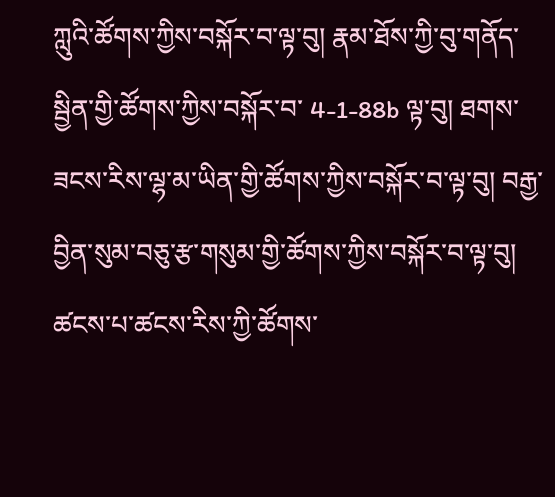ཀླུའི་ཚོགས་ཀྱིས་བསྐོར་བ་ལྟ་བུ། རྣམ་ཐོས་ཀྱི་བུ་གནོད་སྦྱིན་གྱི་ཚོགས་ཀྱིས་བསྐོར་བ་ 4-1-88b ལྟ་བུ། ཐགས་ཟངས་རིས་ལྷ་མ་ཡིན་གྱི་ཚོགས་ཀྱིས་བསྐོར་བ་ལྟ་བུ། བརྒྱ་བྱིན་སུམ་བཅུ་རྩ་གསུམ་གྱི་ཚོགས་ཀྱིས་བསྐོར་བ་ལྟ་བུ། ཚངས་པ་ཚངས་རིས་ཀྱི་ཚོགས་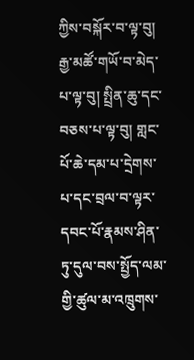ཀྱིས་བསྐོར་བ་ལྟ་བུ། རྒྱ་མཚོ་གཡོ་བ་མེད་པ་ལྟ་བུ། སྤྲིན་ཆུ་དང་བཅས་པ་ལྟ་བུ། གླང་ པོ་ཆེ་དམ་པ་དྲེགས་པ་དང་བྲལ་བ་ལྟར་དབང་པོ་རྣམས་ཤིན་ཏུ་དུལ་བས་སྤྱོད་ལམ་གྱི་ཚུལ་མ་འཁྲུགས་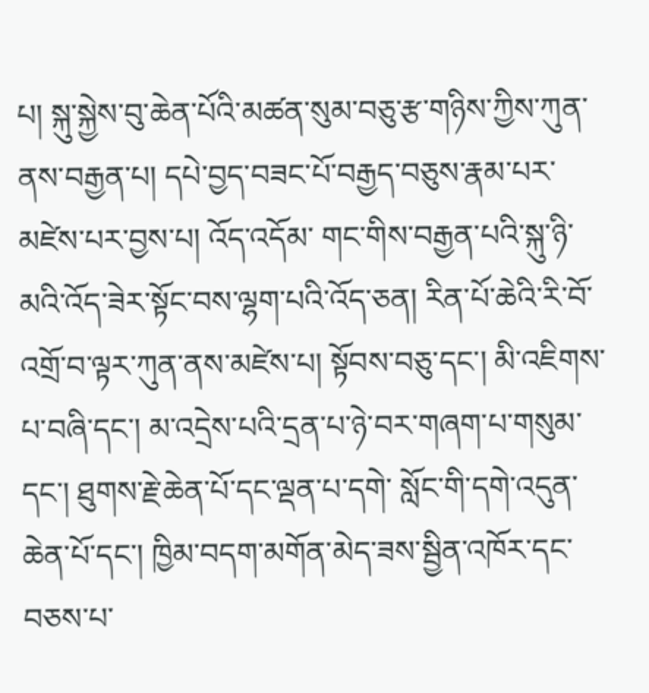པ། སྐུ་སྐྱེས་བུ་ཆེན་པོའི་མཚན་སུམ་བཅུ་རྩ་གཉིས་ཀྱིས་ཀུན་ནས་བརྒྱན་པ། དཔེ་བྱད་བཟང་པོ་བརྒྱད་བཅུས་རྣམ་པར་མཛེས་པར་བྱས་པ། འོད་འདོམ་ གང་གིས་བརྒྱན་པའི་སྐུ་ཉི་མའི་འོད་ཟེར་སྟོང་བས་ལྷག་པའི་འོད་ཅན། རིན་པོ་ཆེའི་རི་བོ་འགྲོ་བ་ལྟར་ཀུན་ནས་མཛེས་པ། སྟོབས་བཅུ་དང་། མི་འཇིགས་པ་བཞི་དང་། མ་འདྲེས་པའི་དྲན་པ་ཉེ་བར་གཞག་པ་གསུམ་དང་། ཐུགས་རྗེ་ཆེན་པོ་དང་ལྡན་པ་དགེ་ སློང་གི་དགེ་འདུན་ཆེན་པོ་དང་། ཁྱིམ་བདག་མགོན་མེད་ཟས་སྦྱིན་འཁོར་དང་བཅས་པ་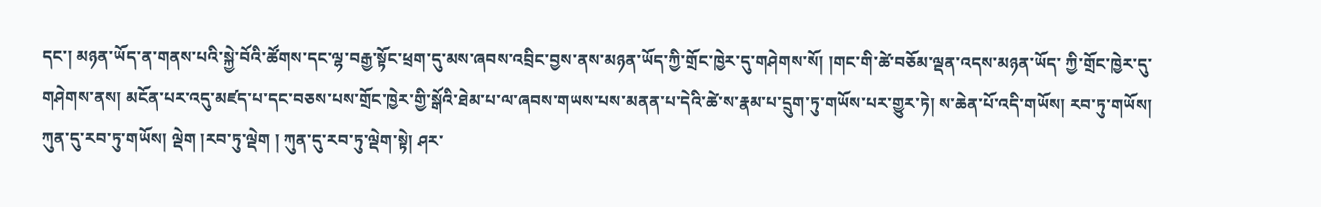དང་། མཉན་ཡོད་ན་གནས་པའི་སྐྱེ་བོའི་ཚོགས་དང་ལྷ་བརྒྱ་སྟོང་ཕྲག་དུ་མས་ཞབས་འབྲིང་བྱས་ནས་མཉན་ཡོད་ཀྱི་གྲོང་ཁྱེར་དུ་གཤེགས་སོ། །གང་གི་ཚེ་བཅོམ་ལྡན་འདས་མཉན་ཡོད་ ཀྱི་གྲོང་ཁྱེར་དུ་གཤེགས་ནས། མངོན་པར་འདུ་མཛད་པ་དང་བཅས་པས་གྲོང་ཁྱེར་གྱི་སྒོའི་ཐེམ་པ་ལ་ཞབས་གཡས་པས་མནན་པ་དེའི་ཚེ་ས་རྣམ་པ་དྲུག་ཏུ་གཡོས་པར་གྱུར་ཏེ། ས་ཆེན་པོ་འདི་གཡོས། རབ་ཏུ་གཡོས། ཀུན་དུ་རབ་ཏུ་གཡོས། ལྡེག །རབ་ཏུ་ལྡེག ། ཀུན་དུ་རབ་ཏུ་ལྡེག་སྟེ། ཤར་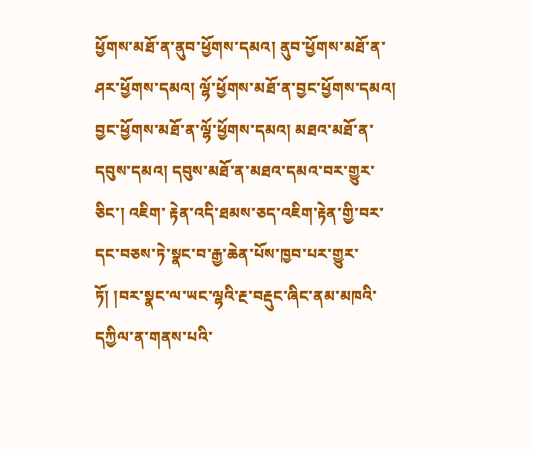ཕྱོགས་མཐོ་ན་ནུབ་ཕྱོགས་དམའ། ནུབ་ཕྱོགས་མཐོ་ན་ཤར་ཕྱོགས་དམའ། ལྷོ་ཕྱོགས་མཐོ་ན་བྱང་ཕྱོགས་དམའ། བྱང་ཕྱོགས་མཐོ་ན་ལྷོ་ཕྱོགས་དམའ། མཐའ་མཐོ་ན་དབུས་དམའ། དབུས་མཐོ་ན་མཐའ་དམའ་བར་གྱུར་ཅིང་། འཇིག་ རྟེན་འདི་ཐམས་ཅད་འཇིག་རྟེན་གྱི་བར་དང་བཅས་ཏེ་སྣང་བ་རྒྱ་ཆེན་པོས་ཁྱབ་པར་གྱུར་ཏོ། །བར་སྣང་ལ་ཡང་ལྷའི་རྔ་བརྡུང་ཞིང་ནམ་མཁའི་དཀྱིལ་ན་གནས་པའི་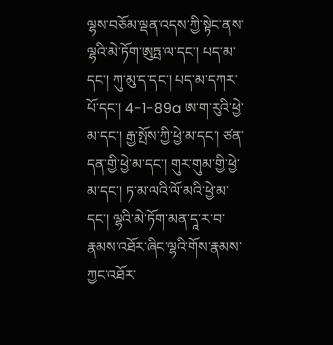ལྷས་བཅོམ་ལྡན་འདས་ཀྱི་སྟེང་ནས་ལྷའི་མེ་ཏོག་ཨུཏྤ་ལ་དང་། པད་མ་དང་། ཀུ་མུ་ད་དང་། པད་མ་དཀར་པོ་དང་། 4-1-89a ཨ་ག་རུའི་ཕྱེ་མ་དང་། རྒྱ་སྤོས་ཀྱི་ཕྱེ་མ་དང་། ཙན་དན་གྱི་ཕྱེ་མ་དང་། གུར་གུམ་གྱི་ཕྱེ་མ་དང་། ཏ་མ་ལའི་ལོ་མའི་ཕྱེ་མ་དང་། ལྷའི་མེ་ཏོག་མན་དཱ་ར་བ་རྣམས་འཐོར་ཞིང་ལྷའི་གོས་རྣམས་ཀྱང་འཐོར་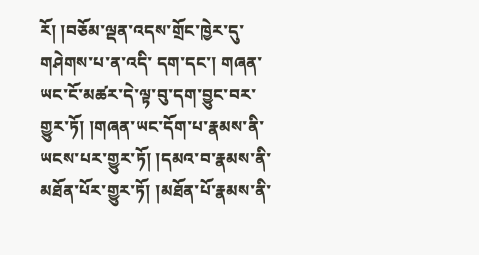རོ། །བཅོམ་ལྡན་འདས་གྲོང་ཁྱེར་དུ་གཤེགས་པ་ན་འདི་ དག་དང་། གཞན་ཡང་ངོ་མཚར་དེ་ལྟ་བུ་དག་བྱུང་བར་གྱུར་ཏོ། །གཞན་ཡང་དོག་པ་རྣམས་ནི་ཡངས་པར་གྱུར་ཏོ། །དམའ་བ་རྣམས་ནི་མཐོན་པོར་གྱུར་ཏོ། །མཐོན་པོ་རྣམས་ནི་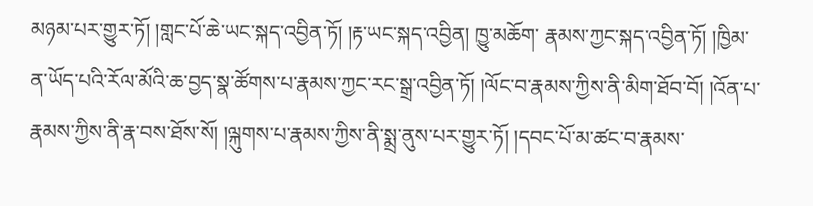མཉམ་པར་གྱུར་ཏོ། །གླང་པོ་ཆེ་ཡང་སྐད་འབྱིན་ཏོ། །རྟ་ཡང་སྐད་འབྱིན། ཁྱུ་མཆོག་ རྣམས་ཀྱང་སྐད་འབྱིན་ཏོ། །ཁྱིམ་ན་ཡོད་པའི་རོལ་མོའི་ཆ་བྱད་སྣ་ཚོགས་པ་རྣམས་ཀྱང་རང་སྒྲ་འབྱིན་ཏོ། །ལོང་བ་རྣམས་ཀྱིས་ནི་མིག་ཐོབ་བོ། །འོན་པ་རྣམས་ཀྱིས་ནི་རྣ་བས་ཐོས་སོ། །ལྐུགས་པ་རྣམས་ཀྱིས་ནི་སྨྲ་ནུས་པར་གྱུར་ཏོ། །དབང་པོ་མ་ཚང་བ་རྣམས་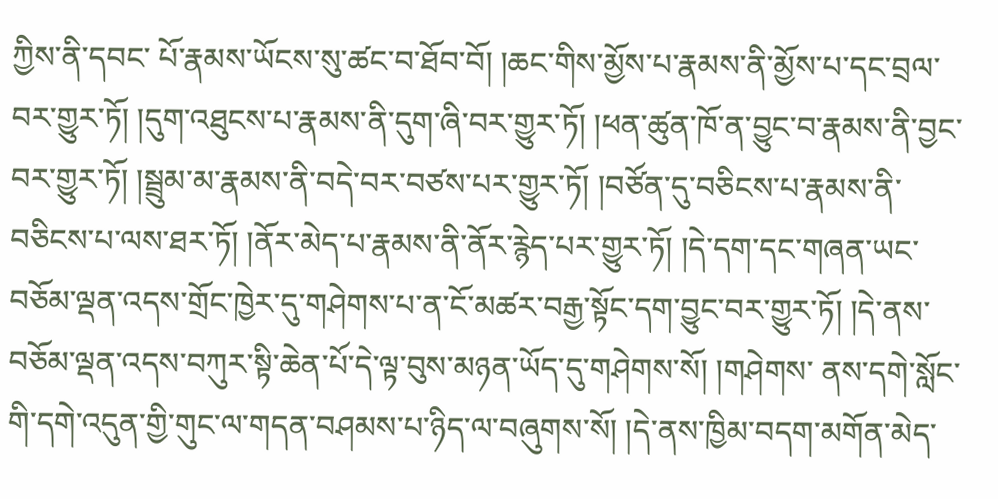ཀྱིས་ནི་དབང་ པོ་རྣམས་ཡོངས་སུ་ཚང་བ་ཐོབ་བོ། །ཆང་གིས་མྱོས་པ་རྣམས་ནི་མྱོས་པ་དང་བྲལ་བར་གྱུར་ཏོ། །དུག་འཐུངས་པ་རྣམས་ནི་དུག་ཞི་བར་གྱུར་ཏོ། །ཕན་ཚུན་ཁོ་ན་བྱུང་བ་རྣམས་ནི་བྱང་བར་གྱུར་ཏོ། །སྦྲུམ་མ་རྣམས་ནི་བདེ་བར་བཙས་པར་གྱུར་ཏོ། །བཙོན་དུ་བཅིངས་པ་རྣམས་ནི་ བཅིངས་པ་ལས་ཐར་ཏོ། །ནོར་མེད་པ་རྣམས་ནི་ནོར་རྙེད་པར་གྱུར་ཏོ། །དེ་དག་དང་གཞན་ཡང་བཅོམ་ལྡན་འདས་གྲོང་ཁྱེར་དུ་གཤེགས་པ་ན་ངོ་མཚར་བརྒྱ་སྟོང་དག་བྱུང་བར་གྱུར་ཏོ། །དེ་ནས་བཅོམ་ལྡན་འདས་བཀུར་སྟི་ཆེན་པོ་དེ་ལྟ་བུས་མཉན་ཡོད་དུ་གཤེགས་སོ། །གཤེགས་ ནས་དགེ་སློང་གི་དགེ་འདུན་གྱི་གུང་ལ་གདན་བཤམས་པ་ཉིད་ལ་བཞུགས་སོ། །དེ་ནས་ཁྱིམ་བདག་མགོན་མེད་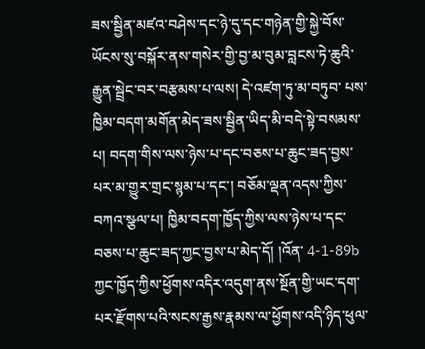ཟས་སྦྱིན་མཛའ་བཤེས་དང་ཉེ་དུ་དང་གཉེན་གྱི་སྐྱེ་བོས་ཡོངས་སུ་བསྐོར་ནས་གསེར་གྱི་བྱ་མ་བུམ་བླངས་ཏེ་ཆུའི་རྒྱུན་སྦྲེང་བར་བརྩམས་པ་ལས། དེ་འཛག་ཏུ་མ་བཏུབ་ པས་ཁྱིམ་བདག་མགོན་མེད་ཟས་སྦྱིན་ཡིད་མི་བདེ་སྟེ་བསམས་པ། བདག་གིས་ལས་ཉེས་པ་དང་བཅས་པ་ཆུང་ཟད་བྱས་པར་མ་གྱུར་གྲང་སྙམ་པ་དང་། བཅོམ་ལྡན་འདས་ཀྱིས་བཀའ་སྩལ་པ། ཁྱིམ་བདག་ཁྱོད་ཀྱིས་ལས་ཉེས་པ་དང་བཅས་པ་ཆུང་ཟད་ཀྱང་བྱས་པ་མེད་དོ། །འོན་ 4-1-89b ཀྱང་ཁྱོད་ཀྱིས་ཕྱོགས་འདིར་འདུག་ནས་སྔོན་གྱི་ཡང་དག་པར་རྫོགས་པའི་སངས་རྒྱས་རྣམས་ལ་ཕྱོགས་འདི་ཉིད་ཕུལ་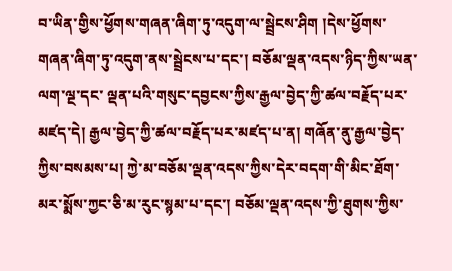བ་ཡིན་གྱིས་ཕྱོགས་གཞན་ཞིག་ཏུ་འདུག་ལ་སྦྲེངས་ཤིག །དེས་ཕྱོགས་གཞན་ཞིག་ཏུ་འདུག་ནས་སྦྲེངས་པ་དང་། བཅོམ་ལྡན་འདས་ཉིད་ཀྱིས་ཡན་ལག་ལྔ་དང་ ལྡན་པའི་གསུང་དབྱངས་ཀྱིས་རྒྱལ་བྱེད་ཀྱི་ཚལ་བརྗོད་པར་མཛད་དེ། རྒྱལ་བྱེད་ཀྱི་ཚལ་བརྗོད་པར་མཛད་པ་ན། གཞོན་ནུ་རྒྱལ་བྱེད་ཀྱིས་བསམས་པ། ཀྱེ་མ་བཅོམ་ལྡན་འདས་ཀྱིས་དེར་བདག་གི་མིང་ཐོག་མར་སྨོས་ཀྱང་ཅི་མ་རུང་སྙམ་པ་དང་། བཅོམ་ལྡན་འདས་ཀྱི་ཐུགས་ཀྱིས་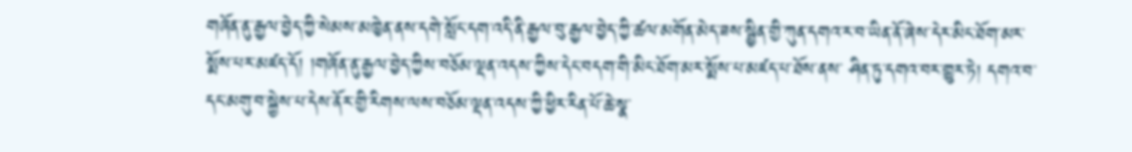གཞོན་ནུ་རྒྱལ་བྱེད་ཀྱི་སེམས་མཁྱེན་ནས་དགེ་སློང་དག་འདི་ནི་རྒྱལ་བུ་རྒྱལ་བྱེད་ཀྱི་ཚལ་མགོན་མེད་ཟས་སྦྱིན་གྱི་ཀུན་དགའ་ར་བ་ཡིན་ནོ་ཞེས་དེར་མིང་ཐོག་མར་སྨོས་པར་མཛད་དོ། །གཞོན་ནུ་རྒྱལ་བྱེད་ཀྱིས་བཅོམ་ལྡན་འདས་ཀྱིས་དེང་བདག་གི་མིང་ཐོག་མར་སྨོས་པ་མཛད་པ་ཐོས་ནས་ ཤིན་ཏུ་དགའ་བར་གྱུར་ཏེ། དགའ་བ་དང་མགུ་བ་སྐྱེས་པ་དེས་ནོར་གྱི་རིགས་ལས་བཅོམ་ལྡན་འདས་ཀྱི་ཕྱིར་རིན་པོ་ཆེ་སྣ་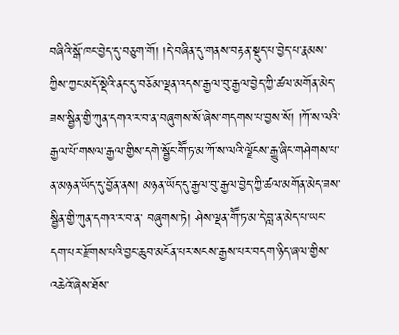བཞིའི་སྒོ་ཁང་བྱེད་དུ་བཅུག་གོ། །དེ་བཞིན་དུ་གནས་བརྟན་སྡུད་པ་བྱེད་པ་རྣམས་ཀྱིས་ཀྱང་མདོ་སྡེའི་ནང་དུ་བཅོམ་ལྡན་འདས་རྒྱལ་བུ་རྒྱལ་བྱེད་ཀྱི་ཚལ་མགོན་མེད་ ཟས་སྦྱིན་གྱི་ཀུན་དགའ་ར་བ་ན་བཞུགས་སོ་ཞེས་གདགས་པ་བྱས་སོ། །ཀོ་ས་ལའི་རྒྱལ་པོ་གསལ་རྒྱལ་གྱིས་དགེ་སྦྱོང་གཽ་ཏ་མ་ཀོ་ས་ལའི་ལྗོངས་རྒྱུ་ཞིང་གཤེགས་པ་ན་མཉན་ཡོད་དུ་བྱོན་ནས། མཉན་ཡོད་དུ་རྒྱལ་བུ་རྒྱལ་བྱེད་ཀྱི་ཚལ་མགོན་མེད་ཟས་སྦྱིན་གྱི་ཀུན་དགའ་ར་བ་ན་ བཞུགས་ཏེ། ཤེས་ལྡན་གཽ་ཏ་མ་དེ་བླ་ན་མེད་པ་ཡང་དག་པར་རྫོགས་པའི་བྱང་ཆུབ་མངོན་པར་སངས་རྒྱས་པར་བདག་ཉིད་ཞལ་གྱིས་འཆེའོ་ཞེས་ཐོས་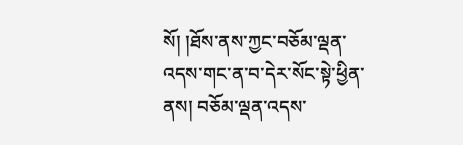སོ། །ཐོས་ནས་ཀྱང་བཅོམ་ལྡན་འདས་གང་ན་བ་དེར་སོང་སྟེ་ཕྱིན་ནས། བཅོམ་ལྡན་འདས་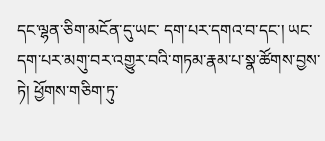དང་ལྷན་ཅིག་མངོན་དུ་ཡང་ དག་པར་དགའ་བ་དང་། ཡང་དག་པར་མགུ་བར་འགྱུར་བའི་གཏམ་རྣམ་པ་སྣ་ཚོགས་བྱས་ཏེ། ཕྱོགས་གཅིག་ཏུ་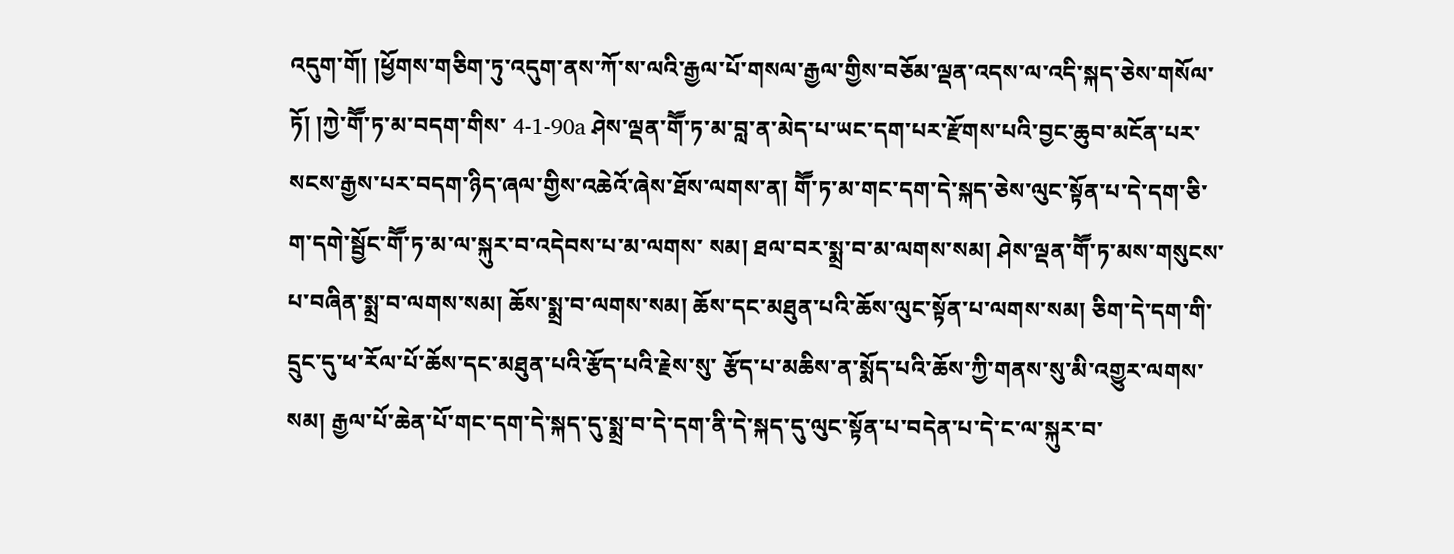འདུག་གོ། །ཕྱོགས་གཅིག་ཏུ་འདུག་ནས་ཀོ་ས་ལའི་རྒྱལ་པོ་གསལ་རྒྱལ་གྱིས་བཅོམ་ལྡན་འདས་ལ་འདི་སྐད་ཅེས་གསོལ་ཏོ། །ཀྱེ་གཽ་ཏ་མ་བདག་གིས་ 4-1-90a ཤེས་ལྡན་གཽ་ཏ་མ་བླ་ན་མེད་པ་ཡང་དག་པར་རྫོགས་པའི་བྱང་ཆུབ་མངོན་པར་སངས་རྒྱས་པར་བདག་ཉིད་ཞལ་གྱིས་འཆེའོ་ཞེས་ཐོས་ལགས་ན། གཽ་ཏ་མ་གང་དག་དེ་སྐད་ཅེས་ལུང་སྟོན་པ་དེ་དག་ཅི་ག་དགེ་སྦྱོང་གཽ་ཏ་མ་ལ་སྐུར་བ་འདེབས་པ་མ་ལགས་ སམ། ཐལ་བར་སྨྲ་བ་མ་ལགས་སམ། ཤེས་ལྡན་གཽ་ཏ་མས་གསུངས་པ་བཞིན་སྨྲ་བ་ལགས་སམ། ཆོས་སྨྲ་བ་ལགས་སམ། ཆོས་དང་མཐུན་པའི་ཆོས་ལུང་སྟོན་པ་ལགས་སམ། ཅིག་དེ་དག་གི་དྲུང་དུ་ཕ་རོལ་པོ་ཆོས་དང་མཐུན་པའི་རྩོད་པའི་རྗེས་སུ་ རྩོད་པ་མཆིས་ན་སྨོད་པའི་ཆོས་ཀྱི་གནས་སུ་མི་འགྱུར་ལགས་སམ། རྒྱལ་པོ་ཆེན་པོ་གང་དག་དེ་སྐད་དུ་སྨྲ་བ་དེ་དག་ནི་དེ་སྐད་དུ་ལུང་སྟོན་པ་བདེན་པ་དེ་ང་ལ་སྐུར་བ་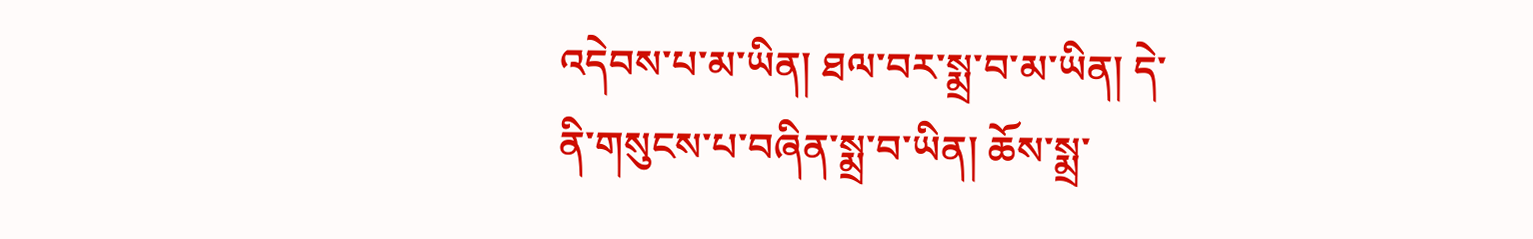འདེབས་པ་མ་ཡིན། ཐལ་བར་སྨྲ་བ་མ་ཡིན། དེ་ནི་གསུངས་པ་བཞིན་སྨྲ་བ་ཡིན། ཆོས་སྨྲ་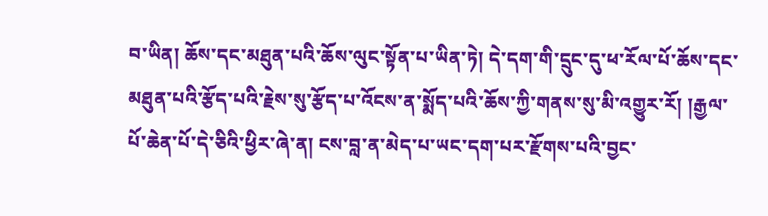བ་ཡིན། ཆོས་དང་མཐུན་པའི་ཆོས་ལུང་སྟོན་པ་ཡིན་ཏེ། དེ་དག་གི་དྲུང་དུ་ཕ་རོལ་པོ་ཆོས་དང་མཐུན་པའི་རྩོད་པའི་རྗེས་སུ་རྩོད་པ་འོངས་ན་སྨོད་པའི་ཆོས་ཀྱི་གནས་སུ་མི་འགྱུར་རོ། །རྒྱལ་པོ་ཆེན་པོ་དེ་ཅིའི་ཕྱིར་ཞེ་ན། ངས་བླ་ན་མེད་པ་ཡང་དག་པར་རྫོགས་པའི་བྱང་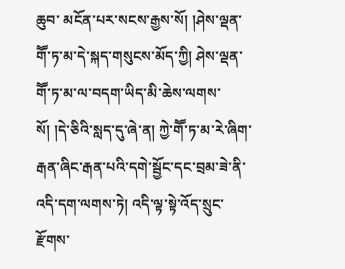ཆུབ་ མངོན་པར་སངས་རྒྱས་སོ། །ཤེས་ལྡན་གཽ་ཏ་མ་དེ་སྐད་གསུངས་མོད་ཀྱི། ཤེས་ལྡན་གཽ་ཏ་མ་ལ་བདག་ཡིད་མི་ཆེས་ལགས་སོ། །དེ་ཅིའི་སླད་དུ་ཞེ་ན། ཀྱེ་གཽ་ཏ་མ་རེ་ཞིག་རྒན་ཞིང་རྒན་པའི་དགེ་སྦྱོང་དང་བྲམ་ཟེ་ནི་འདི་དག་ལགས་ཏེ། འདི་ལྟ་སྟེ་འོད་སྲུང་རྫོགས་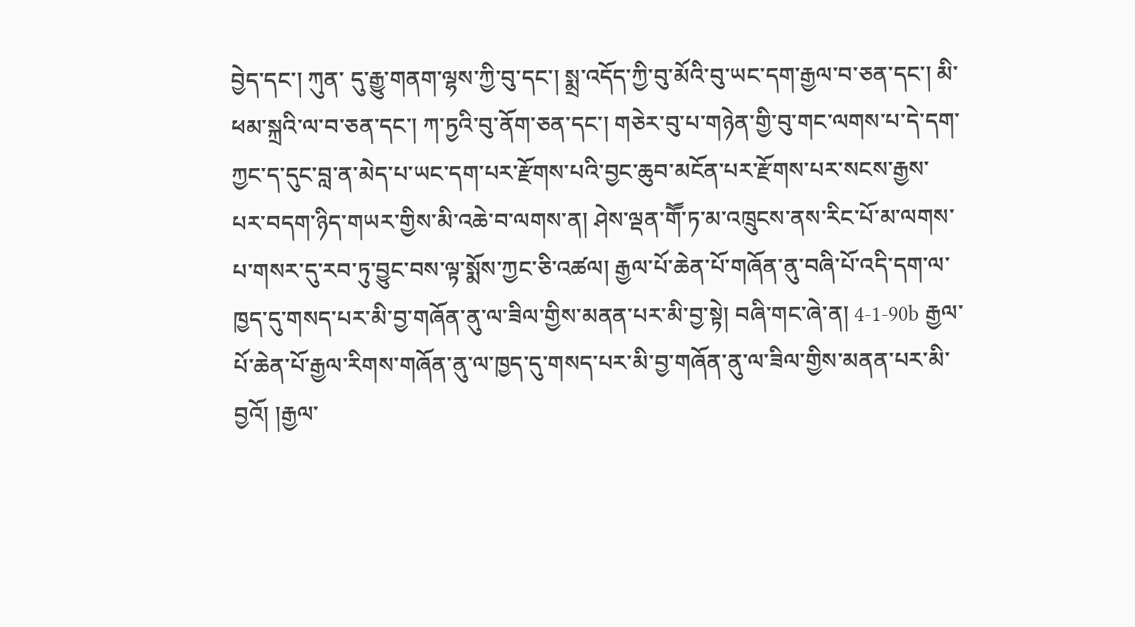བྱེད་དང་། ཀུན་ དུ་རྒྱུ་གནག་ལྷས་ཀྱི་བུ་དང་། སྨྲ་འདོད་ཀྱི་བུ་མོའི་བུ་ཡང་དག་རྒྱལ་བ་ཅན་དང་། མི་ཕམ་སྐྲའི་ལ་བ་ཅན་དང་། ཀ་ཏྱའི་བུ་ནོག་ཅན་དང་། གཅེར་བུ་པ་གཉེན་གྱི་བུ་གང་ལགས་པ་དེ་དག་ཀྱང་ད་དུང་བླ་ན་མེད་པ་ཡང་དག་པར་རྫོགས་པའི་བྱང་ཆུབ་མངོན་པར་རྫོགས་པར་སངས་རྒྱས་ པར་བདག་ཉིད་གཡར་གྱིས་མི་འཆེ་བ་ལགས་ན། ཤེས་ལྡན་གཽ་ཏ་མ་འཁྲུངས་ནས་རིང་པོ་མ་ལགས་པ་གསར་དུ་རབ་ཏུ་བྱུང་བས་ལྟ་སྨོས་ཀྱང་ཅི་འཚལ། རྒྱལ་པོ་ཆེན་པོ་གཞོན་ནུ་བཞི་པོ་འདི་དག་ལ་ཁྱད་དུ་གསད་པར་མི་བྱ་གཞོན་ནུ་ལ་ཟིལ་གྱིས་མནན་པར་མི་བྱ་སྟེ། བཞི་གང་ཞེ་ན། 4-1-90b རྒྱལ་པོ་ཆེན་པོ་རྒྱལ་རིགས་གཞོན་ནུ་ལ་ཁྱད་དུ་གསད་པར་མི་བྱ་གཞོན་ནུ་ལ་ཟིལ་གྱིས་མནན་པར་མི་བྱའོ། །རྒྱལ་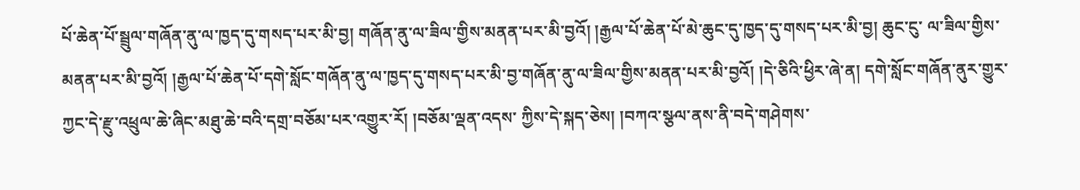པོ་ཆེན་པོ་སྦྲུལ་གཞོན་ནུ་ལ་ཁྱད་དུ་གསད་པར་མི་བྱ། གཞོན་ནུ་ལ་ཟིལ་གྱིས་མནན་པར་མི་བྱའོ། །རྒྱལ་པོ་ཆེན་པོ་མེ་ཆུང་དུ་ཁྱད་དུ་གསད་པར་མི་བྱ། ཆུང་ངུ་ ལ་ཟིལ་གྱིས་མནན་པར་མི་བྱའོ། །རྒྱལ་པོ་ཆེན་པོ་དགེ་སློང་གཞོན་ནུ་ལ་ཁྱད་དུ་གསད་པར་མི་བྱ་གཞོན་ནུ་ལ་ཟིལ་གྱིས་མནན་པར་མི་བྱའོ། །དེ་ཅིའི་ཕྱིར་ཞེ་ན། དགེ་སློང་གཞོན་ནུར་གྱུར་ཀྱང་དེ་རྫུ་འཕྲུལ་ཆེ་ཞིང་མཐུ་ཆེ་བའི་དགྲ་བཅོམ་པར་འགྱུར་རོ། །བཅོམ་ལྡན་འདས་ ཀྱིས་དེ་སྐད་ཅེས། །བཀའ་སྩལ་ནས་ནི་བདེ་གཤེགས་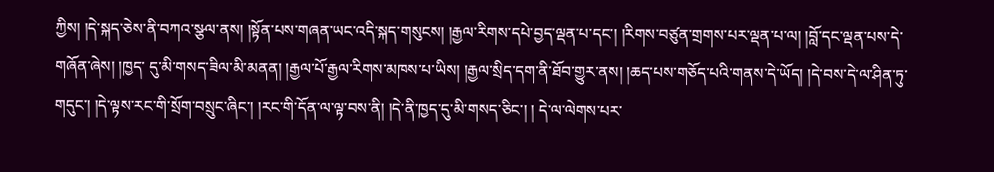ཀྱིས། །དེ་སྐད་ཅེས་ནི་བཀའ་སྩལ་ནས། །སྟོན་པས་གཞན་ཡང་འདི་སྐད་གསུངས། །རྒྱལ་རིགས་དཔེ་བྱད་ལྡན་པ་དང་། །རིགས་བཙུན་གྲགས་པར་ལྡན་པ་ལ། །བློ་དང་ལྡན་པས་དེ་གཞོན་ཞེས། །ཁྱད་ དུ་མི་གསད་ཟིལ་མི་མནན། །རྒྱལ་པོ་རྒྱལ་རིགས་མཁས་པ་ཡིས། །རྒྱལ་སྲིད་དག་ནི་ཐོབ་གྱུར་ནས། །ཆད་པས་གཅོད་པའི་གནས་དེ་ཡོད། །དེ་བས་དེ་ལ་ཤིན་ཏུ་གདུང་། །དེ་ལྟས་རང་གི་སྲོག་བསྲུང་ཞིང་། །རང་གི་དོན་ལ་ལྟ་བས་ནི། །དེ་ནི་ཁྱད་དུ་མི་གསད་ཅིང་། ། དེ་ལ་ལེགས་པར་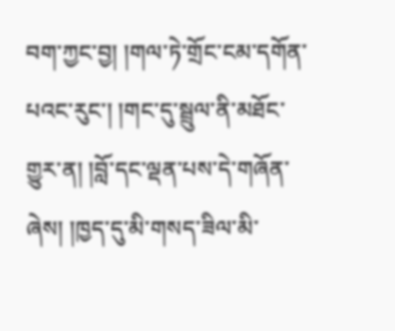བག་ཀྱང་བྱ། །གལ་ཏེ་གྲོང་ངམ་དགོན་པའང་རུང་། །གང་དུ་སྦྲུལ་ནི་མཐོང་གྱུར་ན། །བློ་དང་ལྡན་པས་དེ་གཞོན་ཞེས། །ཁྱད་དུ་མི་གསད་ཟིལ་མི་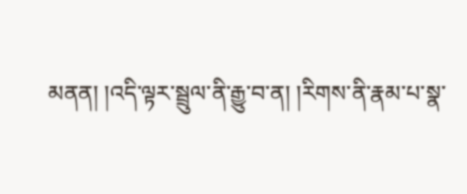མནན། །འདི་ལྟར་སྦྲུལ་ནི་རྒྱུ་བ་ན། །རིགས་ནི་རྣམ་པ་སྣ་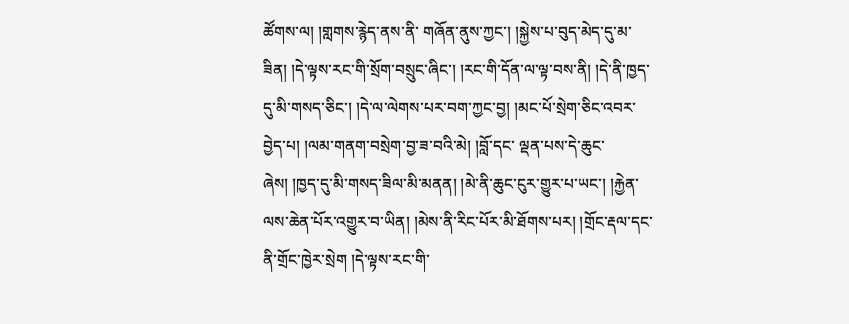ཚོགས་ལ། །གླགས་རྙེད་ནས་ནི་ གཞོན་ནུས་ཀྱང་། །སྐྱེས་པ་བུད་མེད་དུ་མ་ཟིན། །དེ་ལྟས་རང་གི་སྲོག་བསྲུང་ཞིང་། །རང་གི་དོན་ལ་ལྟ་བས་ནི། །དེ་ནི་ཁྱད་དུ་མི་གསད་ཅིང་། །དེ་ལ་ལེགས་པར་བག་ཀྱང་བྱ། །མང་པོ་སྲེག་ཅིང་འབར་བྱེད་པ། །ལམ་གནག་བསྲེག་བྱ་ཟ་བའི་མེ། །བློ་དང་ ལྡན་པས་དེ་ཆུང་ཞེས། །ཁྱད་དུ་མི་གསད་ཟིལ་མི་མནན། །མེ་ནི་ཆུང་ངུར་གྱུར་པ་ཡང་། །རྐྱེན་ལས་ཆེན་པོར་འགྱུར་བ་ཡིན། །མེས་ནི་རིང་པོར་མི་ཐོགས་པར། །གྲོང་རྡལ་དང་ནི་གྲོང་ཁྱེར་སྲེག །དེ་ལྟས་རང་གི་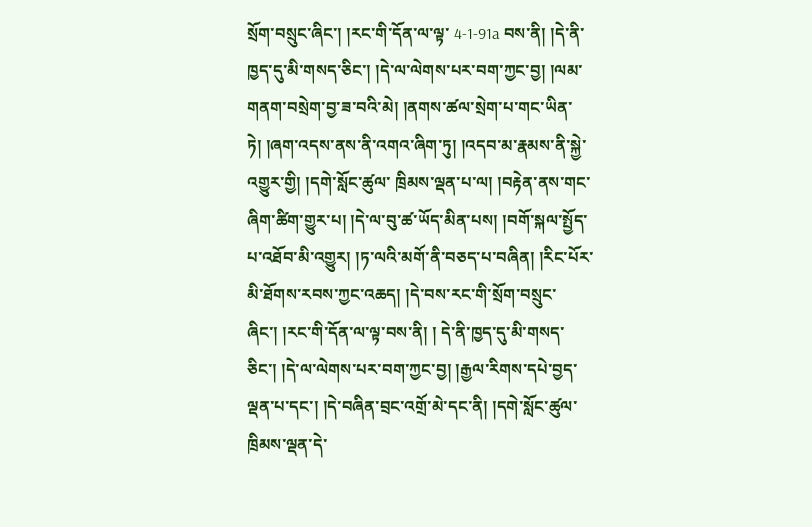སྲོག་བསྲུང་ཞིང་། །རང་གི་དོན་ལ་ལྟ་ 4-1-91a བས་ནི། །དེ་ནི་ཁྱད་དུ་མི་གསད་ཅིང་། །དེ་ལ་ལེགས་པར་བག་ཀྱང་བྱ། །ལམ་གནག་བསྲེག་བྱ་ཟ་བའི་མེ། །ནགས་ཚལ་སྲེག་པ་གང་ཡིན་ཏེ། །ཞག་འདས་ནས་ནི་འགའ་ཞིག་ཏུ། །འདབ་མ་རྣམས་ནི་སྐྱེ་འགྱུར་གྱི། །དགེ་སློང་ཚུལ་ ཁྲིམས་ལྡན་པ་ལ། །བརྟེན་ནས་གང་ཞིག་ཚིག་གྱུར་པ། །དེ་ལ་བུ་ཚ་ཡོད་མིན་པས། །བགོ་སྐལ་སྤྱོད་པ་འཐོབ་མི་འགྱུར། །ཏ་ལའི་མགོ་ནི་བཅད་པ་བཞིན། །རིང་པོར་མི་ཐོགས་རབས་ཀྱང་འཆད། །དེ་བས་རང་གི་སྲོག་བསྲུང་ཞིང་། །རང་གི་དོན་ལ་ལྟ་བས་ནི། ། དེ་ནི་ཁྱད་དུ་མི་གསད་ཅིང་། །དེ་ལ་ལེགས་པར་བག་ཀྱང་བྱ། །རྒྱལ་རིགས་དཔེ་བྱད་ལྡན་པ་དང་། །དེ་བཞིན་བྲང་འགྲོ་མེ་དང་ནི། །དགེ་སློང་ཚུལ་ཁྲིམས་ལྡན་དེ་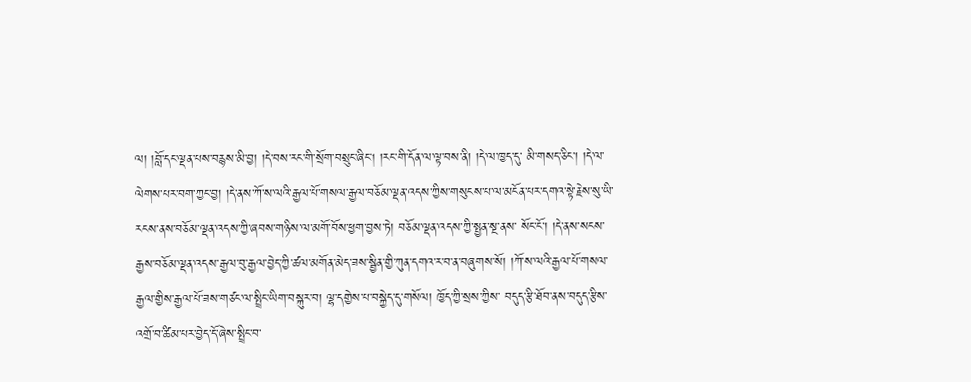ལ། །བློ་དང་ལྡན་པས་བརྙས་མི་བྱ། །དེ་བས་རང་གི་སྲོག་བསྲུང་ཞིང། །རང་གི་དོན་ལ་ལྟ་བས་ནི། །དེ་ལ་ཁྱད་དུ་ མི་གསད་ཅིང་། །དེ་ལ་ལེགས་པར་བག་ཀྱང་བྱ། །དེ་ནས་ཀོ་ས་ལའི་རྒྱལ་པོ་གསལ་རྒྱལ་བཅོམ་ལྡན་འདས་ཀྱིས་གསུངས་པ་ལ་མངོན་པར་དགའ་སྟེ་རྗེས་སུ་ཡི་རངས་ནས་བཅོམ་ལྡན་འདས་ཀྱི་ཞབས་གཉིས་ལ་མགོ་བོས་ཕྱག་བྱས་ཏེ། བཅོམ་ལྡན་འདས་ཀྱི་སྤྱན་སྔ་ནས་ སོང་ངོ་། །དེ་ནས་སངས་རྒྱས་བཅོམ་ལྡན་འདས་རྒྱལ་བུ་རྒྱལ་བྱེད་ཀྱི་ཚལ་མགོན་མེད་ཟས་སྦྱིན་གྱི་ཀུན་དགའ་ར་བ་ན་བཞུགས་སོ། །ཀོ་ས་ལའི་རྒྱལ་པོ་གསལ་རྒྱལ་གྱིས་རྒྱལ་པོ་ཟས་གཙང་ལ་སྤྲིང་ཡིག་བསྐུར་བ། ལྷ་དགྱེས་པ་བསྐྱེད་དུ་གསོལ། ཁྱོད་ཀྱི་སྲས་ཀྱིས་ བདུད་རྩི་ཐོབ་ནས་བདུད་རྩིས་འགྲོ་བ་ཚིམ་པར་བྱེད་དོ་ཞེས་སྤྲིང་བ་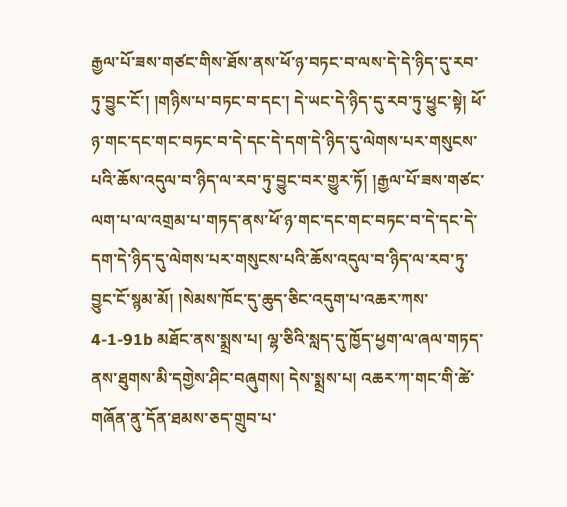རྒྱལ་པོ་ཟས་གཙང་གིས་ཐོས་ནས་ཕོ་ཉ་བཏང་བ་ལས་དེ་དེ་ཉིད་དུ་རབ་ཏུ་བྱུང་ངོ་། །གཉིས་པ་བཏང་བ་དང་། དེ་ཡང་དེ་ཉིད་དུ་རབ་ཏུ་ཕྱུང་སྟེ། ཕོ་ཉ་གང་དང་གང་བཏང་བ་དེ་དང་དེ་དག་དེ་ཉིད་དུ་ལེགས་པར་གསུངས་ པའི་ཆོས་འདུལ་བ་ཉིད་ལ་རབ་ཏུ་བྱུང་བར་གྱུར་ཏོ། །རྒྱལ་པོ་ཟས་གཙང་ལག་པ་ལ་འགྲམ་པ་གཏད་ནས་ཕོ་ཉ་གང་དང་གང་བཏང་བ་དེ་དང་དེ་དག་དེ་ཉིད་དུ་ལེགས་པར་གསུངས་པའི་ཆོས་འདུལ་བ་ཉིད་ལ་རབ་ཏུ་བྱུང་ངོ་སྙམ་མོ། །སེམས་ཁོང་དུ་ཆུད་ཅིང་འདུག་པ་འཆར་ཀས་ 4-1-91b མཐོང་ནས་སྨྲས་པ། ལྷ་ཅིའི་སླད་དུ་ཁྱོད་ཕྱག་ལ་ཞལ་གཏད་ནས་ཐུགས་མི་དགྱེས་ཤིང་བཞུགས། དེས་སྨྲས་པ། འཆར་ཀ་གང་གི་ཚེ་གཞོན་ནུ་དོན་ཐམས་ཅད་གྲུབ་པ་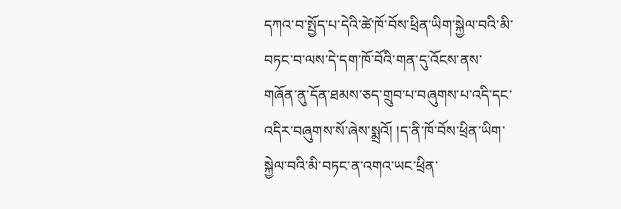དཀའ་བ་སྤྱོད་པ་དེའི་ཚེ་ཁོ་བོས་ཕྲིན་ཡིག་སྐྱེལ་བའི་མི་བཏང་བ་ལས་དེ་དག་ཁོ་བོའི་གན་དུ་འོངས་ནས་ གཞོན་ནུ་དོན་ཐམས་ཅད་གྲུབ་པ་བཞུགས་པ་འདི་དང་འདིར་བཞུགས་སོ་ཞེས་སྨྲའོ། །ད་ནི་ཁོ་བོས་ཕྲིན་ཡིག་སྐྱེལ་བའི་མི་བཏང་ན་འགའ་ཡང་ཕྲིན་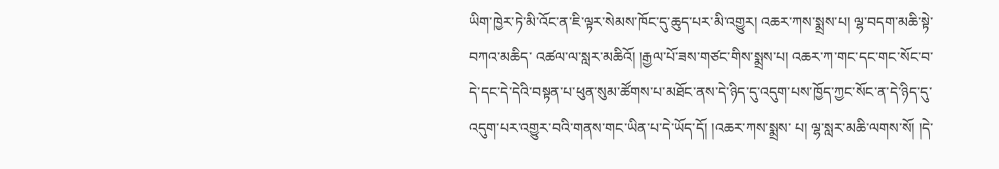ཡིག་ཁྱེར་ཏེ་མི་འོང་ན་ཇི་ལྟར་སེམས་ཁོང་དུ་ཆུད་པར་མི་འགྱུར། འཆར་ཀས་སྨྲས་པ། ལྷ་བདག་མཆི་སྟེ་བཀའ་མཆིད་ འཚལ་ལ་སླར་མཆིའོ། །རྒྱལ་པོ་ཟས་གཙང་གིས་སྨྲས་པ། འཆར་ཀ་གང་དང་གང་སོང་བ་དེ་དང་དེ་དེའི་བསྟན་པ་ཕུན་སུམ་ཚོགས་པ་མཐོང་ནས་དེ་ཉིད་དུ་འདུག་པས་ཁྱོད་ཀྱང་སོང་ན་དེ་ཉིད་དུ་འདུག་པར་འགྱུར་བའི་གནས་གང་ཡིན་པ་དེ་ཡོད་དོ། །འཆར་ཀས་སྨྲས་ པ། ལྷ་སླར་མཆི་ལགས་སོ། །དེ་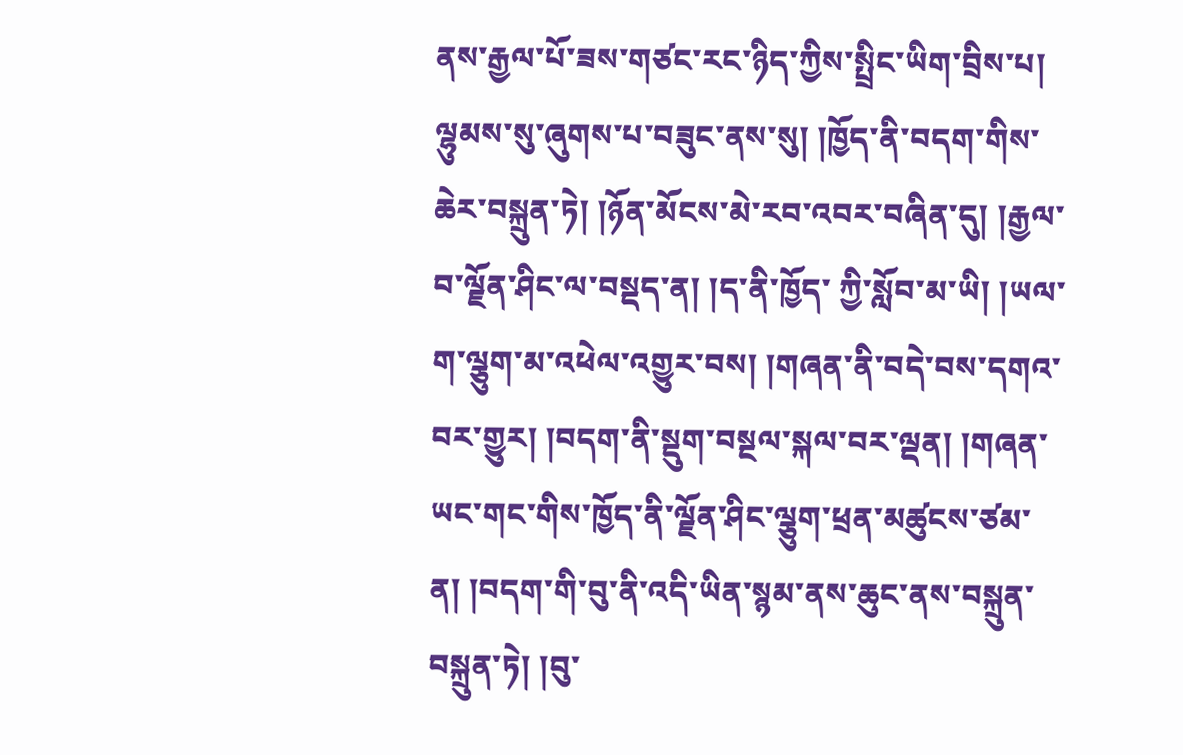ནས་རྒྱལ་པོ་ཟས་གཙང་རང་ཉིད་ཀྱིས་སྤྲིང་ཡིག་བྲིས་པ། ལྷུམས་སུ་ཞུགས་པ་བཟུང་ནས་སུ། །ཁྱོད་ནི་བདག་གིས་ཆེར་བསྐྲུན་ཏེ། །ཉོན་མོངས་མེ་རབ་འབར་བཞིན་དུ། །རྒྱལ་བ་ལྗོན་ཤིང་ལ་བསྡད་ན། །ད་ནི་ཁྱོད་ ཀྱི་སློབ་མ་ཡི། །ཡལ་ག་ལྕུག་མ་འཕེལ་འགྱུར་བས། །གཞན་ནི་བདེ་བས་དགའ་བར་གྱུར། །བདག་ནི་སྡུག་བསྔལ་སྐལ་བར་ལྡན། །གཞན་ཡང་གང་གིས་ཁྱོད་ནི་ལྗོན་ཤིང་ལྕུག་ཕྲན་མཚུངས་ཙམ་ན། །བདག་གི་བུ་ནི་འདི་ཡིན་སྙམ་ནས་ཆུང་ནས་བསྐྲུན་ བསྐྲུན་ཏེ། །བུ་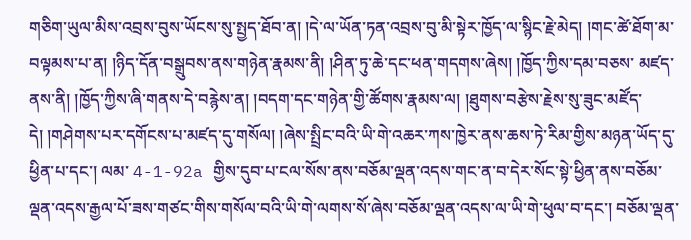གཅིག་ཡུལ་མིས་འབྲས་བུས་ཡོངས་སུ་སྤྱད་ཐོབ་ན། །དེ་ལ་ཡོན་ཏན་འབྲས་བུ་མི་སྟེར་ཁྱོད་ལ་སྙིང་རྗེ་མེད། །གང་ཚེ་ཐོག་མ་བལྟམས་པ་ན། །ཉིད་དོན་བསྒྲུབས་ནས་གཉེན་རྣམས་ནི། །ཤིན་ཏུ་ཆེ་དང་ཕན་གདགས་ཞེས། །ཁྱོད་ཀྱིས་དམ་བཅས་ མཛད་ནས་ནི། །ཁྱོད་ཀྱིས་ཞི་གནས་དེ་བརྙེས་ན། །བདག་དང་གཉེན་གྱི་ཚོགས་རྣམས་ལ། །ཐུགས་བརྩེས་རྗེས་སུ་ཟུང་མཛོད་དེ། །གཤེགས་པར་དགོངས་པ་མཛད་དུ་གསོལ། །ཞེས་སྤྲིང་བའི་ཡི་གེ་འཆར་ཀས་ཁྱེར་ནས་ཆས་ཏེ་རིམ་གྱིས་མཉན་ཡོད་དུ་ཕྱིན་པ་དང་། ལམ་ 4-1-92a གྱིས་དུབ་པ་ངལ་སོས་ནས་བཅོམ་ལྡན་འདས་གང་ན་བ་དེར་སོང་སྟེ་ཕྱིན་ནས་བཅོམ་ལྡན་འདས་རྒྱལ་པོ་ཟས་གཙང་གིས་གསོལ་བའི་ཡི་གེ་ལགས་སོ་ཞེས་བཅོམ་ལྡན་འདས་ལ་ཡི་གེ་ཕུལ་བ་དང་། བཅོམ་ལྡན་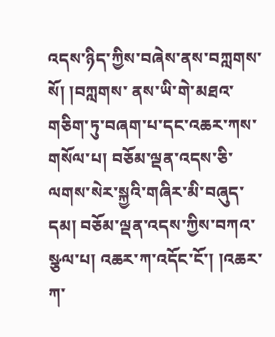འདས་ཉིད་ཀྱིས་བཞེས་ནས་བཀླགས་སོ། །བཀླགས་ ནས་ཡི་གེ་མཐའ་གཅིག་ཏུ་བཞག་པ་དང་འཆར་ཀས་གསོལ་པ། བཅོམ་ལྡན་འདས་ཅི་ལགས་སེར་སྐྱའི་གཞིར་མི་བཞུད་དམ། བཅོམ་ལྡན་འདས་ཀྱིས་བཀའ་སྩལ་པ། འཆར་ཀ་འདོང་ངོ་། །འཆར་ཀ་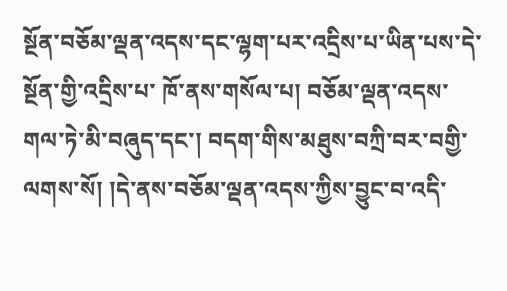སྔོན་བཅོམ་ལྡན་འདས་དང་ལྷག་པར་འདྲིས་པ་ཡིན་པས་དེ་སྔོན་གྱི་འདྲིས་པ་ ཁོ་ནས་གསོལ་པ། བཅོམ་ལྡན་འདས་གལ་ཏེ་མི་བཞུད་དང་། བདག་གིས་མཐུས་བཀྲི་བར་བགྱི་ལགས་སོ། །དེ་ནས་བཅོམ་ལྡན་འདས་ཀྱིས་བྱུང་བ་འདི་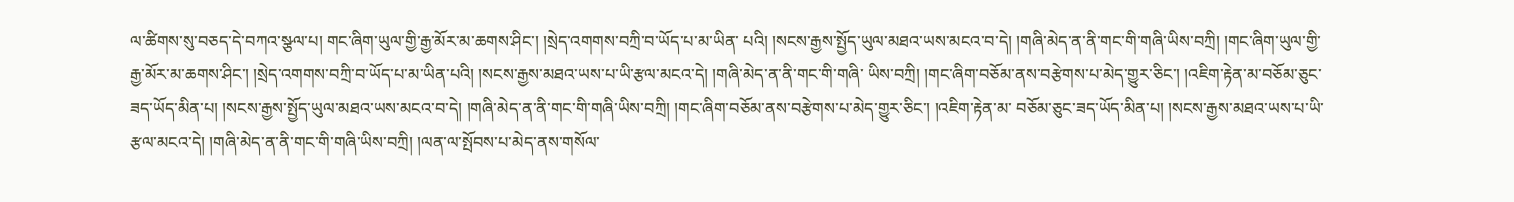ལ་ཚིགས་སུ་བཅད་དེ་བཀའ་སྩལ་པ། གང་ཞིག་ཡུལ་གྱི་རྒྱ་མོར་མ་ཆགས་ཤིང་། །སྲེད་འགགས་བཀྲི་བ་ཡོད་པ་མ་ཡིན་ པའི། །སངས་རྒྱས་སྤྱོད་ཡུལ་མཐའ་ཡས་མངའ་བ་དེ། །གཞི་མེད་ན་ནི་གང་གི་གཞི་ཡིས་བཀྲི། །གང་ཞིག་ཡུལ་གྱི་རྒྱ་མོར་མ་ཆགས་ཤིང་། །སྲེད་འགགས་བཀྲི་བ་ཡོད་པ་མ་ཡིན་པའི། །སངས་རྒྱས་མཐའ་ཡས་པ་ཡི་རྩལ་མངའ་དེ། །གཞི་མེད་ན་ནི་གང་གི་གཞི་ ཡིས་བཀྲི། །གང་ཞིག་བཅོམ་ནས་བརྩེགས་པ་མེད་གྱུར་ཅིང་། །འཇིག་རྟེན་མ་བཅོམ་ཅུང་ཟད་ཡོད་མིན་པ། །སངས་རྒྱས་སྤྱོད་ཡུལ་མཐའ་ཡས་མངའ་བ་དེ། །གཞི་མེད་ན་ནི་གང་གི་གཞི་ཡིས་བཀྲི། །གང་ཞིག་བཅོམ་ནས་བརྩེགས་པ་མེད་གྱུར་ཅིང་། །འཇིག་རྟེན་མ་ བཅོམ་ཅུང་ཟད་ཡོད་མིན་པ། །སངས་རྒྱས་མཐའ་ཡས་པ་ཡི་རྩལ་མངའ་དེ། །གཞི་མེད་ན་ནི་གང་གི་གཞི་ཡིས་བཀྲི། །ལན་ལ་སྤོབས་པ་མེད་ནས་གསོལ་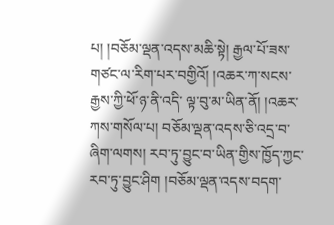པ། །བཅོམ་ལྡན་འདས་མཆི་སྟེ། རྒྱལ་པོ་ཟས་གཙང་ལ་རིག་པར་བགྱིའོ། །འཆར་ཀ་སངས་རྒྱས་ཀྱི་ཕོ་ཉ་ནི་འདི་ ལྟ་བུ་མ་ཡིན་ནོ། །འཆར་ཀས་གསོལ་པ། བཅོམ་ལྡན་འདས་ཅི་འདྲ་བ་ཞིག་ལགས། རབ་ཏུ་བྱུང་བ་ཡིན་གྱིས་ཁྱོད་ཀྱང་རབ་ཏུ་བྱུང་ཤིག །བཅོམ་ལྡན་འདས་བདག་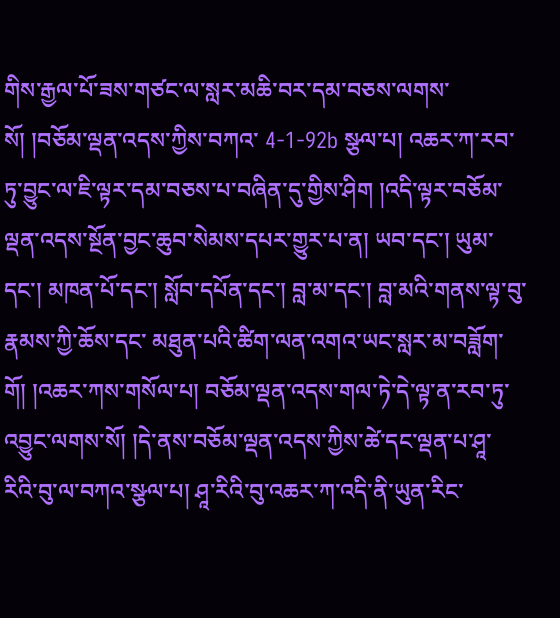གིས་རྒྱལ་པོ་ཟས་གཙང་ལ་སླར་མཆི་བར་དམ་བཅས་ལགས་སོ། །བཅོམ་ལྡན་འདས་ཀྱིས་བཀའ་ 4-1-92b སྩལ་པ། འཆར་ཀ་རབ་ཏུ་བྱུང་ལ་ཇི་ལྟར་དམ་བཅས་པ་བཞིན་དུ་གྱིས་ཤིག །འདི་ལྟར་བཅོམ་ལྡན་འདས་སྔོན་བྱང་ཆུབ་སེམས་དཔར་གྱུར་པ་ན། ཡབ་དང་། ཡུམ་དང་། མཁན་པོ་དང་། སློབ་དཔོན་དང་། བླ་མ་དང་། བླ་མའི་གནས་ལྟ་བུ་རྣམས་ཀྱི་ཆོས་དང་ མཐུན་པའི་ཚིག་ལན་འགའ་ཡང་སླར་མ་བཟློག་གོ། །འཆར་ཀས་གསོལ་པ། བཅོམ་ལྡན་འདས་གལ་ཏེ་དེ་ལྟ་ན་རབ་ཏུ་འབྱུང་ལགས་སོ། །དེ་ནས་བཅོམ་ལྡན་འདས་ཀྱིས་ཚེ་དང་ལྡན་པ་ཤཱ་རིའི་བུ་ལ་བཀའ་སྩལ་པ། ཤཱ་རིའི་བུ་འཆར་ཀ་འདི་ནི་ཡུན་རིང་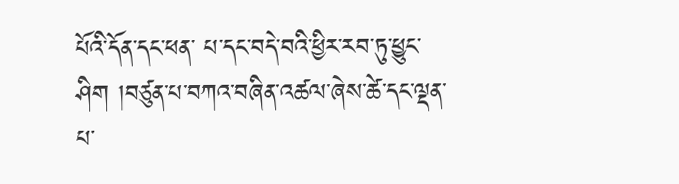པོའི་དོན་དང་ཕན་ པ་དང་བདེ་བའི་ཕྱིར་རབ་ཏུ་ཕྱུང་ཤིག །བཙུན་པ་བཀའ་བཞིན་འཚལ་ཞེས་ཚེ་དང་ལྡན་པ་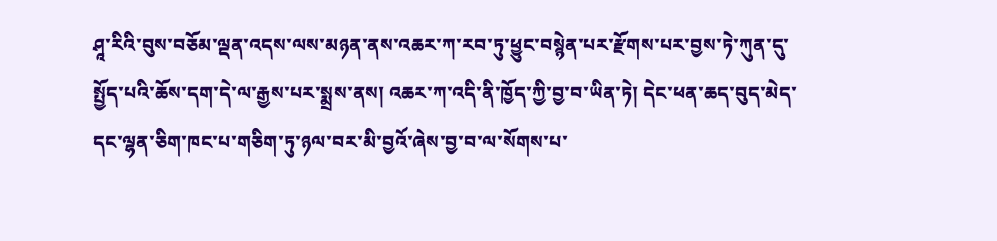ཤཱ་རིའི་བུས་བཅོམ་ལྡན་འདས་ལས་མཉན་ནས་འཆར་ཀ་རབ་ཏུ་ཕྱུང་བསྙེན་པར་རྫོགས་པར་བྱས་ཏེ་ཀུན་དུ་སྤྱོད་པའི་ཆོས་དག་དེ་ལ་རྒྱས་པར་སྨྲས་ནས། འཆར་ཀ་འདི་ནི་ཁྱོད་ཀྱི་བྱ་བ་ཡིན་ཏེ། དེང་ཕན་ཆད་བུད་མེད་དང་ལྷན་ཅིག་ཁང་པ་གཅིག་ཏུ་ཉལ་བར་མི་བྱའོ་ཞེས་བྱ་བ་ལ་སོགས་པ་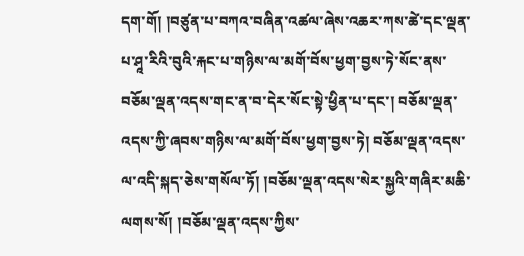དག་གོ། །བཙུན་པ་བཀའ་བཞིན་འཚལ་ཞེས་འཆར་ཀས་ཚེ་དང་ལྡན་པ་ཤཱ་རིའི་བུའི་རྐང་པ་གཉིས་ལ་མགོ་བོས་ཕྱག་བྱས་ཏེ་སོང་ནས་བཅོམ་ལྡན་འདས་གང་ན་བ་དེར་སོང་སྟེ་ཕྱིན་པ་དང་། བཅོམ་ལྡན་འདས་ཀྱི་ཞབས་གཉིས་ལ་མགོ་བོས་ཕྱག་བྱས་ཏེ། བཅོམ་ལྡན་འདས་ལ་འདི་སྐད་ཅེས་གསོལ་ཏོ། །བཅོམ་ལྡན་འདས་སེར་སྐྱའི་གཞིར་མཆི་ལགས་སོ། །བཅོམ་ལྡན་འདས་ཀྱིས་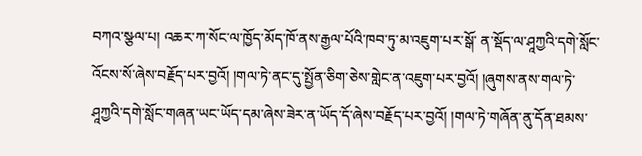བཀའ་སྩལ་པ། འཆར་ཀ་སོང་ལ་ཁྱོད་མོད་ཁོ་ནས་རྒྱལ་པོའི་ཁབ་ཏུ་མ་འཇུག་པར་སྒོ་ ན་སྡོད་ལ་ཤཱཀྱའི་དགེ་སློང་འོངས་སོ་ཞེས་བརྗོད་པར་བྱའོ། །གལ་ཏེ་ནང་དུ་སྤྱོན་ཅིག་ཅེས་གླེང་ན་འཇུག་པར་བྱའོ། །ཞུགས་ནས་གལ་ཏེ་ཤཱཀྱའི་དགེ་སློང་གཞན་ཡང་ཡོད་དམ་ཞེས་ཟེར་ན་ཡོད་དོ་ཞེས་བརྗོད་པར་བྱའོ། །གལ་ཏེ་གཞོན་ནུ་དོན་ཐམས་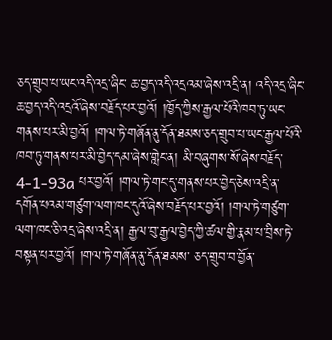ཅད་གྲུབ་པ་ཡང་འདི་འདྲ་ཞིང་ ཆ་བྱད་འདི་འདྲའམ་ཞེས་འདྲི་ན། འདི་འདྲ་ཞིང་ཆ་བྱད་འདི་འདྲའོ་ཞེས་བརྗོད་པར་བྱའོ། །ཁྱོད་ཀྱིས་རྒྱལ་པོའི་ཁབ་ཏུ་ཡང་གནས་པར་མི་བྱའོ། །གལ་ཏེ་གཞོན་ནུ་དོན་ཐམས་ཅད་གྲུབ་པ་ཡང་རྒྱལ་པོའི་ཁབ་ཏུ་གནས་པར་མི་བྱེད་དམ་ཞེས་གླེང་ན། མི་བཞུགས་སོ་ཞེས་བརྗོད་ 4-1-93a པར་བྱའོ། །གལ་ཏེ་གང་དུ་གནས་པར་བྱེད་ཅེས་འདྲི་ན་དགོན་པའམ་གཙུག་ལག་ཁང་དུའོ་ཞེས་བརྗོད་པར་བྱའོ། །གལ་ཏེ་གཙུག་ལག་ཁང་ཅི་འདྲ་ཞེས་འདྲི་ན། རྒྱལ་བུ་རྒྱལ་བྱེད་ཀྱི་ཚལ་གྱི་རྣམ་པ་བྲིས་ཏེ་བསྟན་པར་བྱའོ། །གལ་ཏེ་གཞོན་ནུ་དོན་ཐམས་ ཅད་གྲུབ་བ་བྱོན་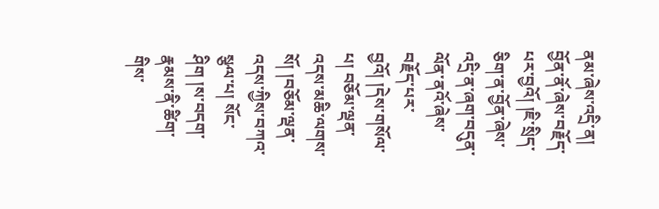ནམ་ཞེས་འདྲི་ན། བྱོན་ནོ་ཞེས་བརྗོད་པར་བྱའོ། །ཇི་སྲིད་ཅིག་ན་བྱོན་ཞེས་འདྲི་ན་ཞག་བདུན་ལོན་ནའོ་ཞེས་བརྗོད་པར་བྱའོ། །དེས་གསོལ་པ། བཅོམ་ལྡན་འདས་མཆི་ལགས་སོ། །བཅོམ་ལྡན་འདས་ཀྱིས་བཀའ་སྩལ་པ། སོང་ཤིག །ས་བདག་ རྣམས་ནི་ཚིག་གིས་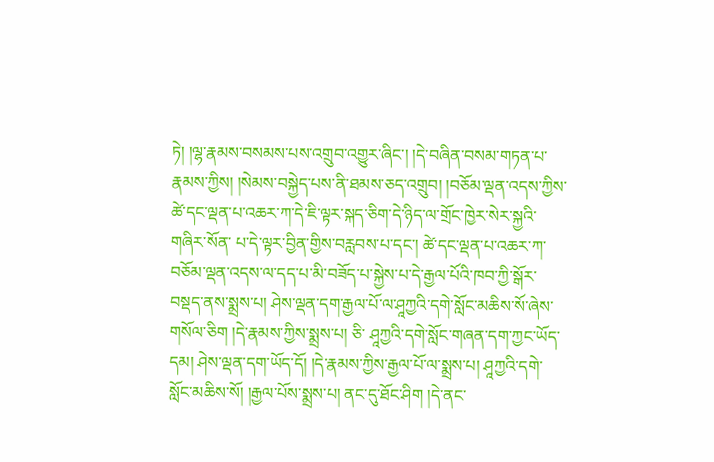ཏེ། །ལྷ་རྣམས་བསམས་པས་འགྲུབ་འགྱུར་ཞིང་། །དེ་བཞིན་བསམ་གཏན་པ་རྣམས་ཀྱིས། །སེམས་བསྐྱེད་པས་ནི་ཐམས་ཅད་འགྲུབ། །བཅོམ་ལྡན་འདས་ཀྱིས་ཚེ་དང་ལྡན་པ་འཆར་ཀ་དེ་ཇི་ལྟར་སྐད་ཅིག་དེ་ཉིད་ལ་གྲོང་ཁྱེར་སེར་སྐྱའི་གཞིར་སོན་ པ་དེ་ལྟར་བྱིན་གྱིས་བརླབས་པ་དང་། ཚེ་དང་ལྡན་པ་འཆར་ཀ་བཅོམ་ལྡན་འདས་ལ་དད་པ་མི་བཟོད་པ་སྐྱེས་པ་དེ་རྒྱལ་པོའི་ཁབ་ཀྱི་སྒོར་བསྡད་ནས་སྨྲས་པ། ཤེས་ལྡན་དག་རྒྱལ་པོ་ལ་ཤཱཀྱའི་དགེ་སློང་མཆིས་སོ་ཞེས་གསོལ་ཅིག །དེ་རྣམས་ཀྱིས་སྨྲས་པ། ཅི་ ཤཱཀྱའི་དགེ་སློང་གཞན་དག་ཀྱང་ཡོད་དམ། ཤེས་ལྡན་དག་ཡོད་དོ། །དེ་རྣམས་ཀྱིས་རྒྱལ་པོ་ལ་སྨྲས་པ། ཤཱཀྱའི་དགེ་སློང་མཆིས་སོ། །རྒྱལ་པོས་སྨྲས་པ། ནང་དུ་ཐོང་ཤིག །དེ་ནང་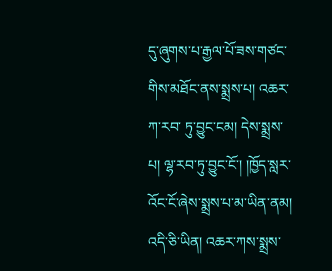དུ་ཞུགས་པ་རྒྱལ་པོ་ཟས་གཙང་གིས་མཐོང་ནས་སྨྲས་པ། འཆར་ཀ་རབ་ ཏུ་བྱུང་ངམ། དེས་སྨྲས་པ། ལྷ་རབ་ཏུ་བྱུང་ངོ་། །ཁྱོད་སླར་འོང་ངོ་ཞེས་སྨྲས་པ་མ་ཡིན་ནམ། འདི་ཅི་ཡིན། འཆར་ཀས་སྨྲས་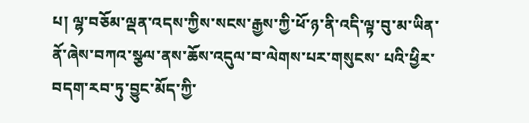པ། ལྷ་བཅོམ་ལྡན་འདས་ཀྱིས་སངས་རྒྱས་ཀྱི་ཕོ་ཉ་ནི་འདི་ལྟ་བུ་མ་ཡིན་ནོ་ཞེས་བཀའ་སྩལ་ནས་ཆོས་འདུལ་བ་ལེགས་པར་གསུངས་ པའི་ཕྱིར་བདག་རབ་ཏུ་བྱུང་མོད་ཀྱི་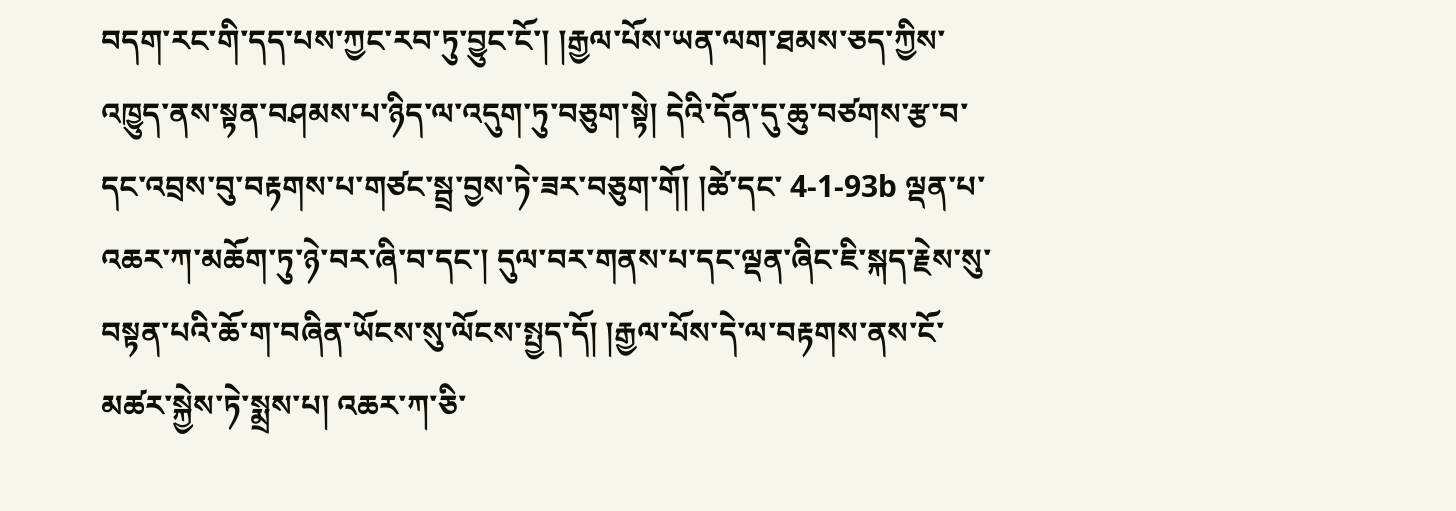བདག་རང་གི་དད་པས་ཀྱང་རབ་ཏུ་བྱུང་ངོ་། །རྒྱལ་པོས་ཡན་ལག་ཐམས་ཅད་ཀྱིས་འཁྱུད་ནས་སྟན་བཤམས་པ་ཉིད་ལ་འདུག་ཏུ་བཅུག་སྟེ། དེའི་དོན་དུ་ཆུ་བཙགས་རྩ་བ་དང་འབྲས་བུ་བརྟགས་པ་གཙང་སྦྲ་བྱས་ཏེ་ཟར་བཅུག་གོ། །ཚེ་དང་ 4-1-93b ལྡན་པ་འཆར་ཀ་མཆོག་ཏུ་ཉེ་བར་ཞི་བ་དང་། དུལ་བར་གནས་པ་དང་ལྡན་ཞིང་ཇི་སྐད་རྗེས་སུ་བསྟན་པའི་ཆོ་ག་བཞིན་ཡོངས་སུ་ལོངས་སྤྱད་དོ། །རྒྱལ་པོས་དེ་ལ་བརྟགས་ནས་ངོ་མཚར་སྐྱེས་ཏེ་སྨྲས་པ། འཆར་ཀ་ཅི་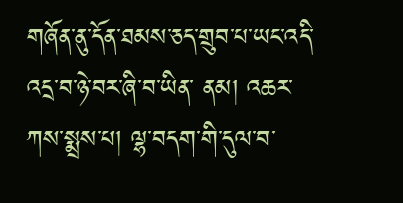གཞོན་ནུ་དོན་ཐམས་ཅད་གྲུབ་པ་ཡང་འདི་འདྲ་བ་ཉེ་བར་ཞི་བ་ཡིན་ ནམ། འཆར་ཀས་སྨྲས་པ། ལྷ་བདག་གི་དུལ་བ་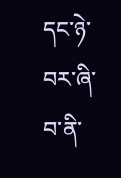དང་ཉེ་བར་ཞི་བ་ནི་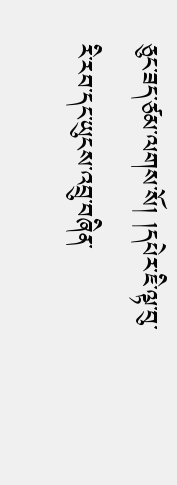ཅུང་ཟད་ཙམ་ལགས་སོ། །དཔེར་ཇི་ལྟ་བུ་རི་རབ་དང་ཡུངས་འབྲུ་བཞིན་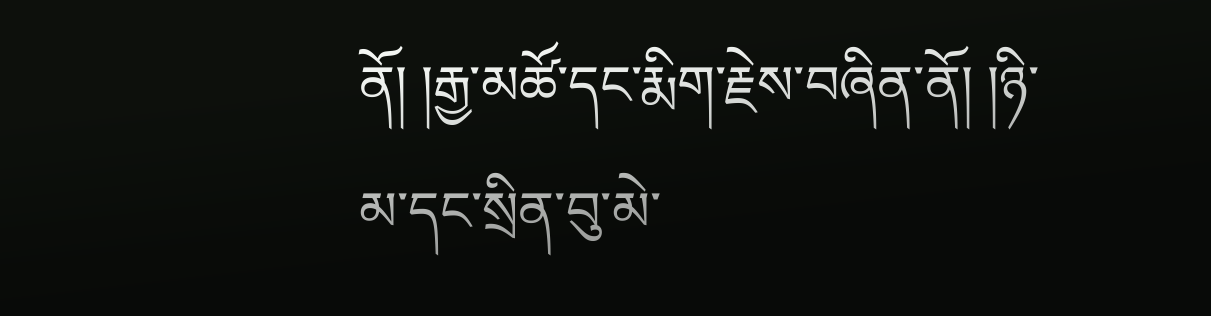ནོ། །རྒྱ་མཚོ་དང་རྨིག་རྗེས་བཞིན་ནོ། །ཉི་མ་དང་སྲིན་བུ་མེ་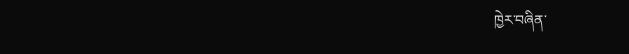ཁྱེར་བཞིན་